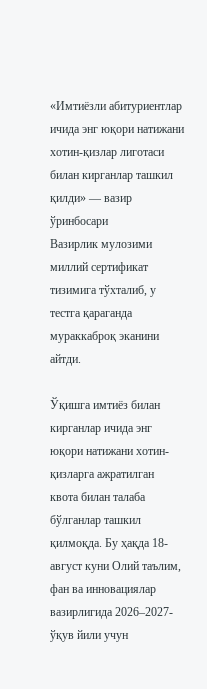«Имтиёзли абитуриентлар ичида энг юқори натижани хотин-қизлар лиготаси билан кирганлар ташкил қилди» — вазир ўринбосари
Вазирлик мулозими миллий сертификат тизимига тўхталиб, у тестга қараганда мураккаброқ эканини айтди.

Ўқишга имтиёз билан кирганлар ичида энг юқори натижани хотин-қизларга ажратилган квота билан талаба бўлганлар ташкил қилмоқда. Бу ҳақда 18-август куни Олий таълим, фан ва инновациялар вазирлигида 2026–2027-ўқув йили учун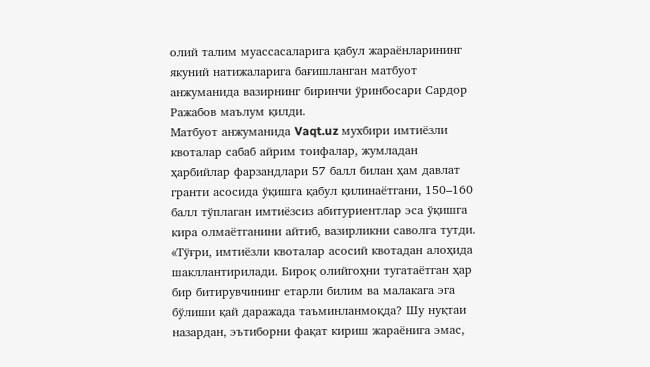олий талим муассасаларига қабул жараёнларининг якуний натижаларига бағишланган матбуот анжуманида вазирнинг биринчи ўринбосари Сардор Ражабов маълум қилди.
Матбуот анжуманида Vaqt.uz мухбири имтиёзли квоталар сабаб айрим тоифалар, жумладан ҳарбийлар фарзандлари 57 балл билан ҳам давлат гранти асосида ўқишга қабул қилинаётгани, 150–160 балл тўплаган имтиёзсиз абитуриентлар эса ўқишга кира олмаётганини айтиб, вазирликни саволга тутди.
«Тўғри, имтиёзли квоталар асосий квотадан алоҳида шакллантирилади. Бироқ олийгоҳни тугатаётган ҳар бир битирувчининг етарли билим ва малакага эга бўлиши қай даражада таъминланмоқда? Шу нуқтаи назардан, эътиборни фақат кириш жараёнига эмас,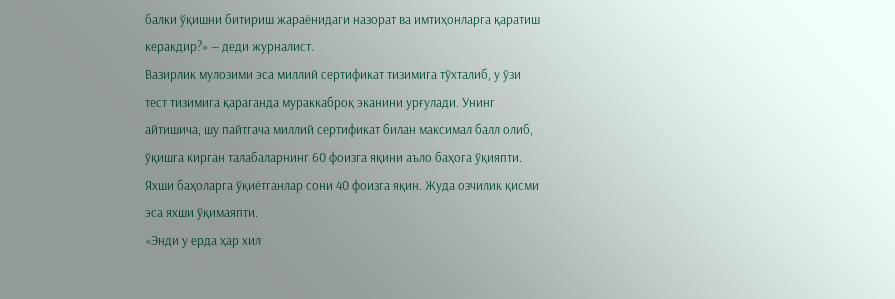балки ўқишни битириш жараёнидаги назорат ва имтиҳонларга қаратиш керакдир?» — деди журналист.
Вазирлик мулозими эса миллий сертификат тизимига тўхталиб, у ўзи тест тизимига қараганда мураккаброқ эканини урғулади. Унинг айтишича, шу пайтгача миллий сертификат билан максимал балл олиб, ўқишга кирган талабаларнинг 60 фоизга яқини аъло баҳога ўқияпти. Яхши баҳоларга ўқиётганлар сони 40 фоизга яқин. Жуда озчилик қисми эса яхши ўқимаяпти.
«Энди у ерда ҳар хил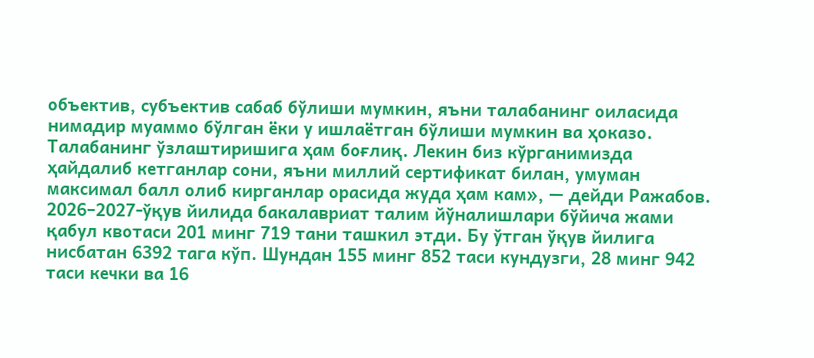объектив, субъектив сабаб бўлиши мумкин, яъни талабанинг оиласида нимадир муаммо бўлган ёки у ишлаётган бўлиши мумкин ва ҳоказо. Талабанинг ўзлаштиришига ҳам боғлиқ. Лекин биз кўрганимизда ҳайдалиб кетганлар сони, яъни миллий сертификат билан, умуман максимал балл олиб кирганлар орасида жуда ҳам кам», — дейди Ражабов.
2026–2027-ўқув йилида бакалавриат талим йўналишлари бўйича жами қабул квотаси 201 минг 719 тани ташкил этди. Бу ўтган ўқув йилига нисбатан 6392 тага кўп. Шундан 155 минг 852 таси кундузги, 28 минг 942 таси кечки ва 16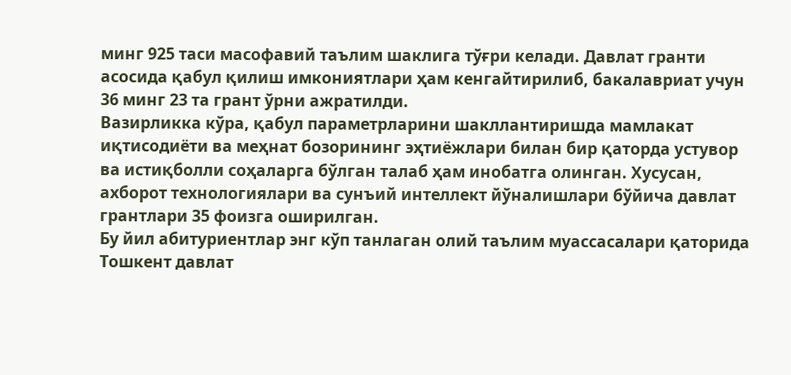минг 925 таси масофавий таълим шаклига тўғри келади. Давлат гранти асосида қабул қилиш имкониятлари ҳам кенгайтирилиб, бакалавриат учун 36 минг 23 та грант ўрни ажратилди.
Вазирликка кўра, қабул параметрларини шакллантиришда мамлакат иқтисодиёти ва меҳнат бозорининг эҳтиёжлари билан бир қаторда устувор ва истиқболли соҳаларга бўлган талаб ҳам инобатга олинган. Хусусан, ахборот технологиялари ва сунъий интеллект йўналишлари бўйича давлат грантлари 35 фоизга оширилган.
Бу йил абитуриентлар энг кўп танлаган олий таълим муассасалари қаторида Тошкент давлат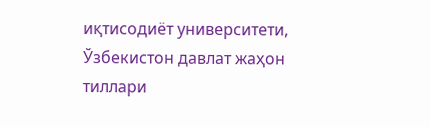иқтисодиёт университети, Ўзбекистон давлат жаҳон тиллари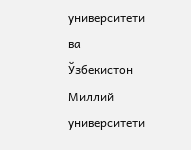университети ва Ўзбекистон Миллий университети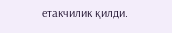етакчилик қилди.